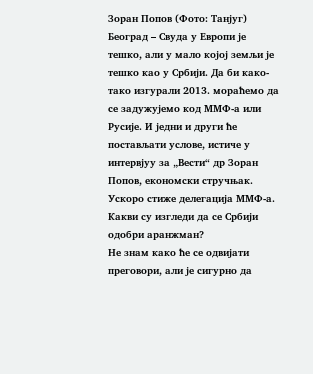Зоран Попов (Фото: Танјуг)
Београд – Свуда у Европи је тешко, али у мало којој земљи је тешко као у Србији. Да би како-тако изгурали 2013. мораћемо да се задужујемо код ММФ-а или Русије. И једни и други ће постављати услове, истиче у интервјуу за „Вести“ др Зоран Попов, економски стручњак.
Ускоро стиже делегација ММФ-а. Какви су изгледи да се Србији одобри аранжман?
Не знам како ће се одвијати преговори, али је сигурно да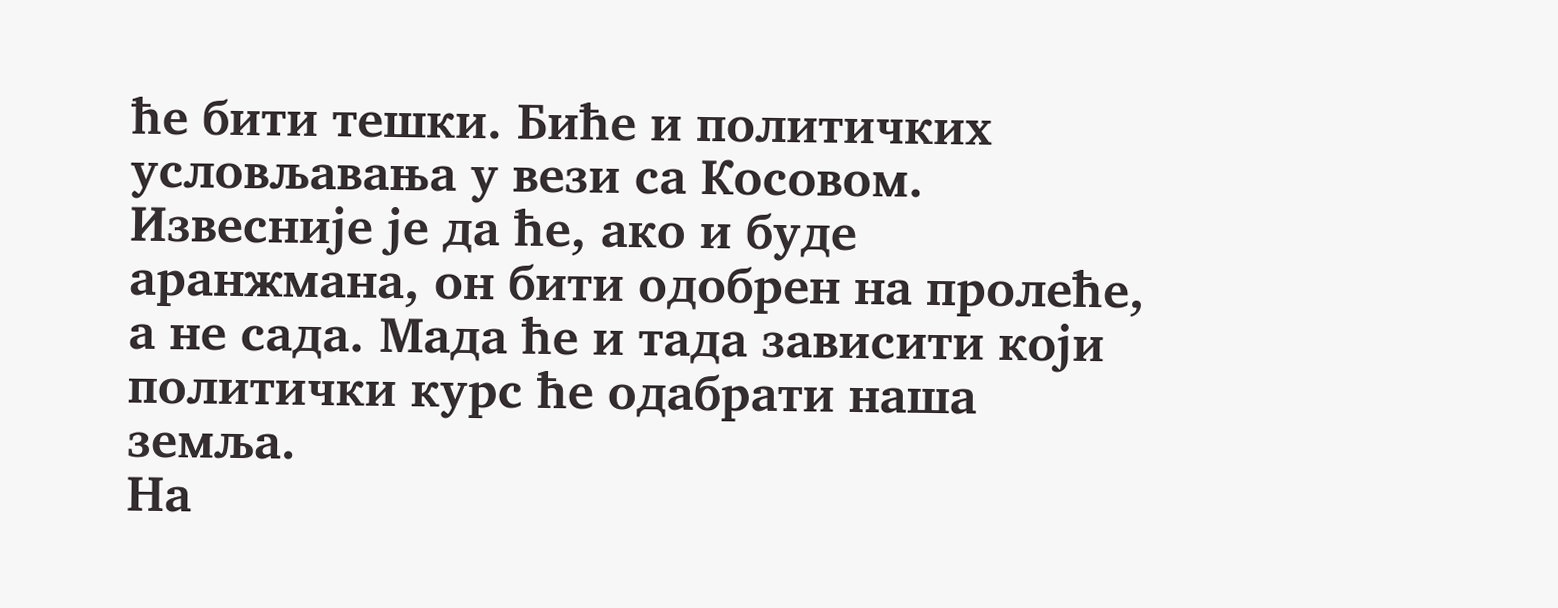ће бити тешки. Биће и политичких условљавања у вези са Косовом. Извесније је да ће, ако и буде аранжмана, он бити одобрен на пролеће, а не сада. Мада ће и тада зависити који политички курс ће одабрати наша земља.
На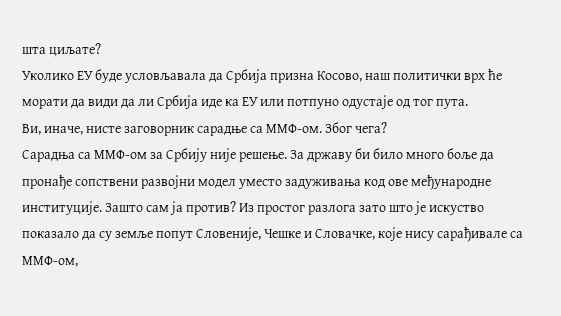шта циљате?
Уколико ЕУ буде условљавала да Србија призна Косово, наш политички врх ће морати да види да ли Србија иде ка ЕУ или потпуно одустаје од тог пута.
Ви, иначе, нисте заговорник сарадње са ММФ-ом. Због чега?
Сарадња са ММФ-ом за Србију није решење. За државу би било много боље да пронађе сопствени развојни модел уместо задуживања код ове међународне институције. Зашто сам ја против? Из простог разлога зато што је искуство показало да су земље попут Словеније, Чешке и Словачке, које нису сарађивале са ММФ-ом,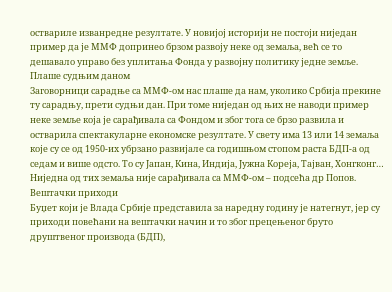оствариле изванредне резултате. У новијој историји не постоји ниједан пример да је ММФ допринео брзом развоју неке од земаља, већ се то дешавало управо без уплитања Фонда у развојну политику једне земље.
Плаше судњим даном
Заговорници сарадње са ММФ-ом нас плаше да нам, уколико Србија прекине ту сарадњу, прети судњи дан. При томе ниједан од њих не наводи пример неке земље која је сарађивала са Фондом и због тога се брзо развила и остварила спектакуларне економске резултате. У свету има 13 или 14 земаља које су се од 1950-их убрзано развијале са годишњом стопом раста БДП-а од седам и више одсто. То су Јапан, Кина, Индија, Јужна Кореја, Тајван, Хонгконг… Ниједна од тих земаља није сарађивала са ММФ-ом – подсећа др Попов.
Вештачки приходи
Буџет који је Влада Србије представила за наредну годину је натегнут, јер су приходи повећани на вештачки начин и то због прецењеног бруто друштвеног производа (БДП),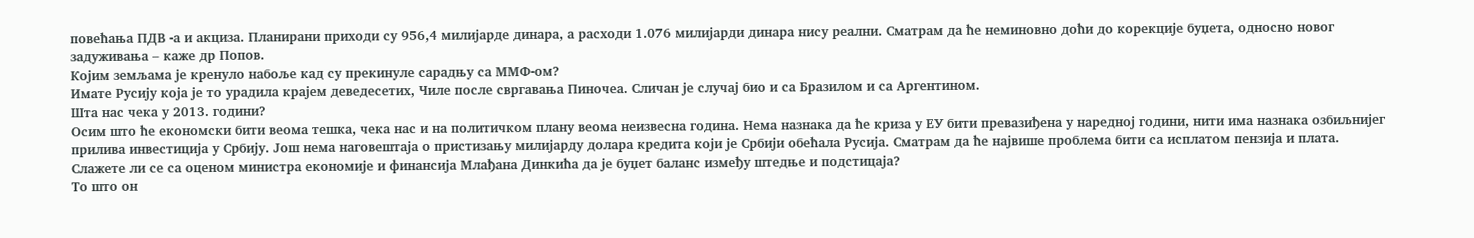повећања ПДВ -а и акциза. Планирани приходи су 956,4 милијарде динара, а расходи 1.076 милијарди динара нису реални. Сматрам да ће неминовно доћи до корекције буџета, односно новог задуживања – каже др Попов.
Којим земљама је кренуло набоље кад су прекинуле сарадњу са ММФ-ом?
Имате Русију која је то урадила крајем деведесетих, Чиле после свргавања Пиночеа. Сличан је случај био и са Бразилом и са Аргентином.
Шта нас чека у 2013. години?
Осим што ће економски бити веома тешка, чека нас и на политичком плану веома неизвесна година. Нема назнака да ће криза у ЕУ бити превазиђена у наредној години, нити има назнака озбиљнијег прилива инвестиција у Србију. Још нема наговештаја о пристизању милијарду долара кредита који је Србији обећала Русија. Сматрам да ће највише проблема бити са исплатом пензија и плата.
Слажете ли се са оценом министра економије и финансија Млађана Динкића да је буџет баланс између штедње и подстицаја?
То што он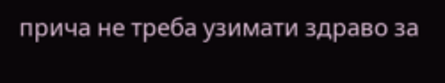прича не треба узимати здраво за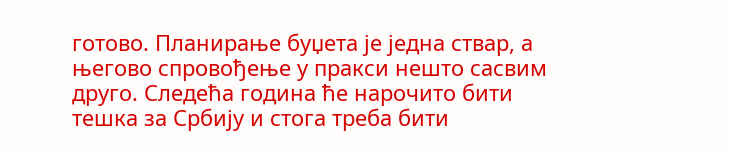готово. Планирање буџета је једна ствар, а његово спровођење у пракси нешто сасвим друго. Следећа година ће нарочито бити тешка за Србију и стога треба бити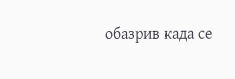обазрив када се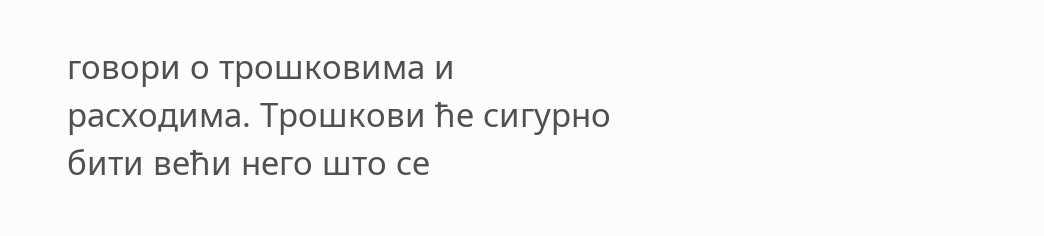говори о трошковима и расходима. Трошкови ће сигурно бити већи него што се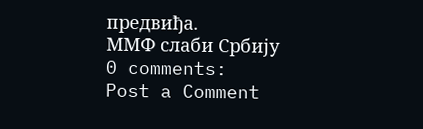предвиђа.
ММФ слаби Србију
0 comments:
Post a Comment